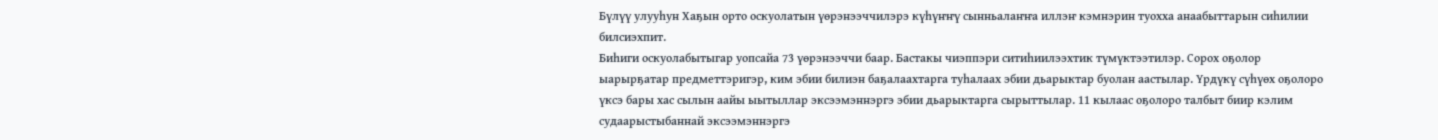Бүлүү улууһун Хаҕын орто оскуолатын үөрэнээччилэрэ күһүҥҥү сынньалаҥҥа иллэҥ кэмнэрин туохха анаабыттарын сиһилии билсиэхпит.
Биhиги оскуолабытыгар уопсайа 73 үөрэнээччи баар. Бастакы чиэппэри ситиһиилээхтик түмүктээтилэр. Сорох оҕолор ыарырҕатар предметтэригэр, ким эбии билиэн баҕалаахтарга туһалаах эбии дьарыктар буолан аастылар. Үрдүкү сүһүөх оҕолоро үксэ бары хас сылын аайы ыытыллар эксээмэннэргэ эбии дьарыктарга сырыттылар. 11 кылаас оҕолоро талбыт биир кэлим судаарыстыбаннай эксээмэннэргэ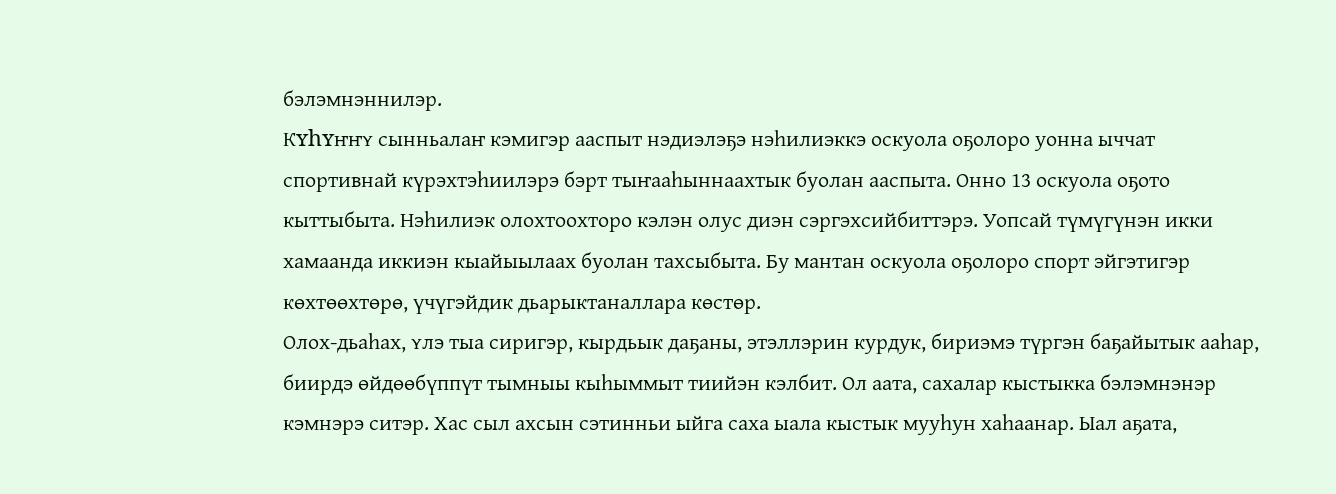бэлэмнэннилэр.
Кʏhʏҥҥʏ сынньалаҥ кэмигэр ааспыт нэдиэлэҕэ нэhилиэккэ оскуола оҕолоро уонна ыччат спортивнай күрэхтэһиилэрэ бэрт тыҥааһыннаахтык буолан ааспыта. Онно 13 оскуола оҕото кыттыбыта. Нэһилиэк олохтоохторо кэлэн олус диэн сэргэхсийбиттэрэ. Уопсай түмүгүнэн икки хамаанда иккиэн кыайыылаах буолан тахсыбыта. Бу мантан оскуола оҕолоро спорт эйгэтигэр көхтѳѳхтѳрѳ, үчүгэйдик дьарыктаналлара кѳстѳр.
Олох-дьаhах, ʏлэ тыа сиригэр, кырдьык даҕаны, этэллэрин курдук, бириэмэ түргэн баҕайытык ааһар, биирдэ өйдөөбүппүт тымныы кыһыммыт тиийэн кэлбит. Ол аата, сахалар кыстыкка бэлэмнэнэр кэмнэрэ ситэр. Хас сыл ахсын сэтинньи ыйга саха ыала кыстык мууһун хаһаанар. Ыал аҕата,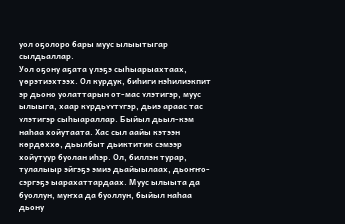уол оҕолоро бары муус ылыытыгар сылдьаллар.
Уол оҕону аҕата үлэҕэ сыһыарыахтаах, үөрэтиэхтээх. Ол курдук, биһиги нэһилиэкпит эр дьоно уолаттарын от-мас ʏлэтигэр, муус ылыыга, хаар кʏрдьʏʏтʏгэр, дьиэ араас тас ʏлэтигэр сыhыараллар. Быйыл дьыл-кэм наһаа хойутаата. Хас сыл аайы кэтээн көрдөххө, дьылбыт дьиктитик сэмээр хойутуур буолан иһэр. Ол, биллэн турар, тулалыыр эйгэҕэ эмиэ дьайыылаах, дьоҥҥо-сэргэҕэ ыарахаттардаах. Муус ылыыта да буоллун, муҥха да буоллун, быйыл наһаа дьону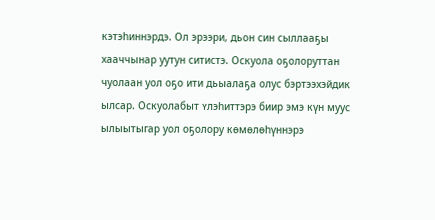кэтэһиннэрдэ. Ол эрээри, дьон син сыллааҕы хааччынар уутун ситистэ. Оскуола оҕолоруттан чуолаан уол оҕо ити дьыалаҕа олус бэртээхэйдик ылсар. Оскуолабыт ʏлэhиттэрэ биир эмэ күн муус ылыытыгар уол оҕолору көмөлөһүннэрэ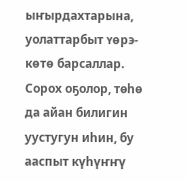ыҥырдахтарына, уолаттарбыт ʏөрэ-көтө барсаллар.
Сорох оҕолор, тѳhѳ да айан билигин уустугун иhин, бу ааспыт күһүҥҥү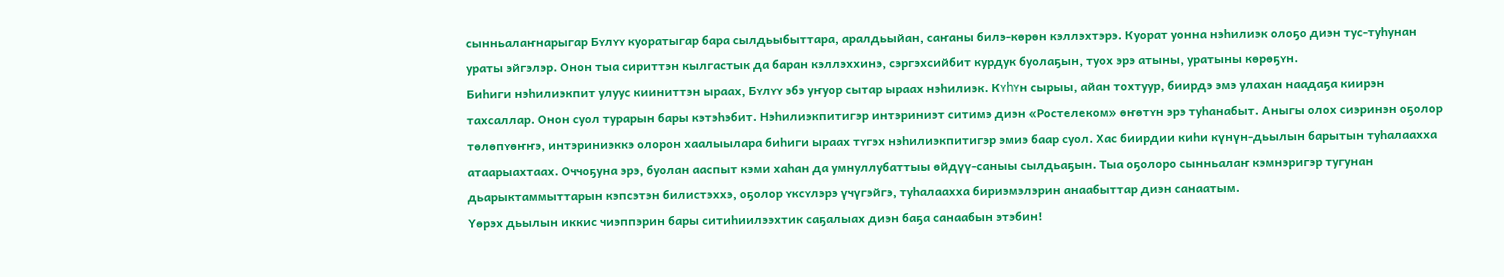сынньалаҥнарыгар Бʏлʏʏ куоратыгар бара сылдьыбыттара, аралдьыйан, саҥаны билэ-көрөн кэллэхтэрэ. Куорат уонна нэһилиэк олоҕо диэн тус-туhунан ураты эйгэлэр. Онон тыа сириттэн кылгастык да баран кэллэххинэ, сэргэхсийбит курдук буолаҕын, туох эрэ атыны, уратыны көрөҕʏн.
Биhиги нэhилиэкпит улуус кииниттэн ыраах, Бʏлʏʏ эбэ уҥуор сытар ыраах нэhилиэк. Кʏhʏн сырыы, айан тохтуур, биирдэ эмэ улахан наадаҕа киирэн тахсаллар. Онон суол турарын бары кэтэhэбит. Нэhилиэкпитигэр интэриниэт ситимэ диэн «Ростелеком» ѳҥѳтʏн эрэ туhанабыт. Аныгы олох сиэринэн оҕолор тѳлѳпʏѳҥҥэ, интэриниэккэ олорон хаалыылара биhиги ыраах тʏгэх нэhилиэкпитигэр эмиэ баар суол. Хас биирдии киһи күнүн-дьылын барытын туһалаахха атаарыахтаах. Оччоҕуна эрэ, буолан ааспыт кэми хаһан да умнуллубаттыы өйдүү-саныы сылдьаҕын. Тыа оҕолоро сынньалаҥ кэмнэригэр тугунан дьарыктаммыттарын кэпсэтэн билистэххэ, оҕолор ʏксʏлэрэ үчүгэйгэ, туһалаахха бириэмэлэрин анаабыттар диэн санаатым.
Yөрэх дьылын иккис чиэппэрин бары ситиһиилээхтик саҕалыах диэн баҕа санаабын этэбин!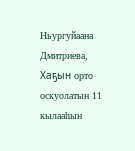Ньургуйаана Дмитриева, Хаҕын орто оскуолатын 11 кылааhын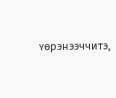ʏѳрэнээччитэ,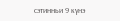сэтинньи 9 күнэ